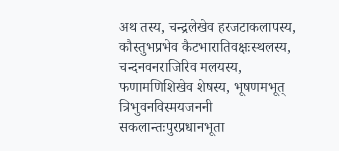अथ तस्य, चन्द्रलेखेव हरजटाकलापस्य, कौस्तुभप्रभेव कैटभारातिवक्षःस्थलस्य, चन्दनवनराजिरिव मलयस्य, फणामणिशिखेव शेषस्य, भूषणमभूत् त्रिभुवनविस्मयजननी सकलान्तःपुरप्रधानभूता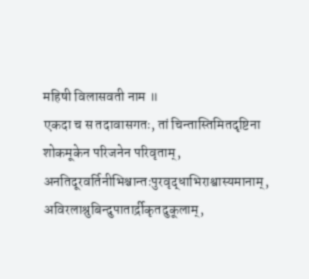महिषी विलासवती नाम ॥
एकदा च स तदावासगतः, तां चिन्तास्तिमितदृष्टिना शोकमूकेन परिजनेन परिवृताम्, अनतिदूरवर्तिनीभिश्चान्तःपुरवृद्धाभिराश्वास्यमानाम्, अविरलाश्रुबिन्दुपातार्द्रीकृतदुकूलाम्,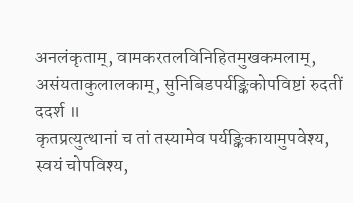अनलंकृताम्, वामकरतलविनिहितमुखकमलाम्, असंयताकुलालकाम्, सुनिबिडपर्यङ्किकोपविष्टां रुदतीं ददर्श ॥
कृतप्रत्युत्थानां च तां तस्यामेव पर्यङ्किकायामुपवेश्य, स्वयं चोपविश्य,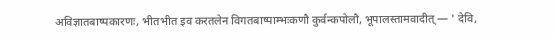अविज्ञातबाष्पकारणः, भीतभीत इव करतलेन विगतबाष्पाम्भःकणौ कुर्वन्कपोलौ, भूपालस्तामवादीत् — ' देवि,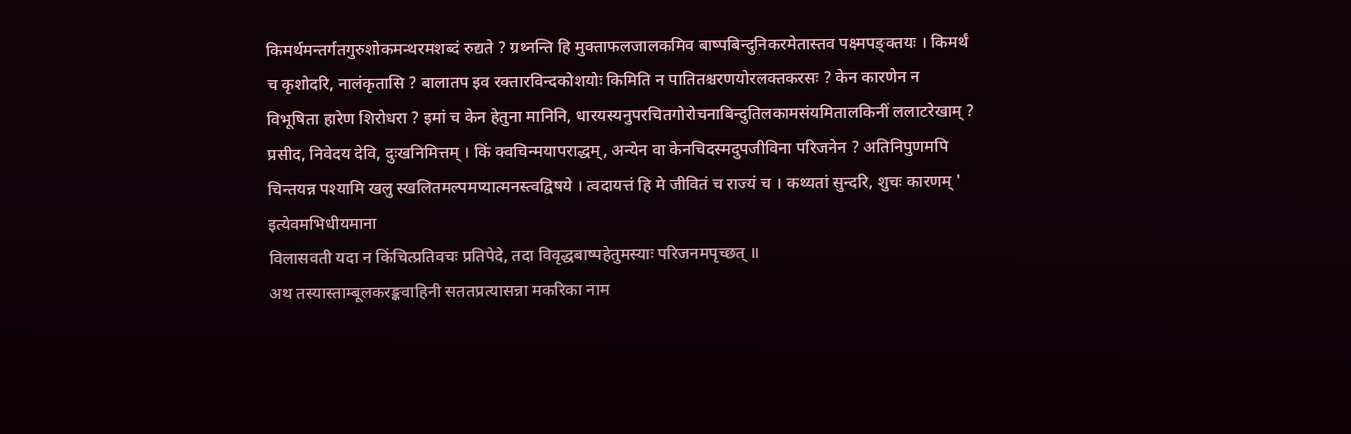किमर्थमन्तर्गतगुरुशोकमन्थरमशब्दं रुद्यते ? ग्रथ्नन्ति हि मुक्ताफलजालकमिव बाष्पबिन्दुनिकरमेतास्तव पक्ष्मपङ्क्तयः । किमर्थं च कृशोदरि, नालंकृतासि ? बालातप इव रक्तारविन्दकोशयोः किमिति न पातितश्चरणयोरलक्तकरसः ? केन कारणेन न विभूषिता हारेण शिरोधरा ? इमां च केन हेतुना मानिनि, धारयस्यनुपरचितगोरोचनाबिन्दुतिलकामसंयमितालकिनीं ललाटरेखाम् ? प्रसीद, निवेदय देवि, दुःखनिमित्तम् । किं क्वचिन्मयापराद्धम्, अन्येन वा केनचिदस्मदुपजीविना परिजनेन ? अतिनिपुणमपि चिन्तयन्न पश्यामि खलु स्खलितमल्पमप्यात्मनस्त्वद्विषये । त्वदायत्तं हि मे जीवितं च राज्यं च । कथ्यतां सुन्दरि, शुचः कारणम् ' इत्येवमभिधीयमाना
विलासवती यदा न किंचित्प्रतिवचः प्रतिपेदे, तदा विवृद्धबाष्पहेतुमस्याः परिजनमपृच्छत् ॥
अथ तस्यास्ताम्बूलकरङ्कवाहिनी सततप्रत्यासन्ना मकरिका नाम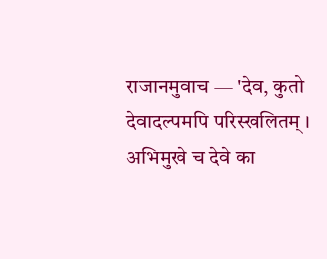राजानमुवाच — 'देव, कुतो देवादल्पमपि परिस्खलितम् । अभिमुखे च देवे का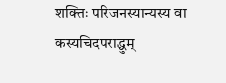शक्तिः परिजनस्यान्यस्य वा कस्यचिदपराद्धुम्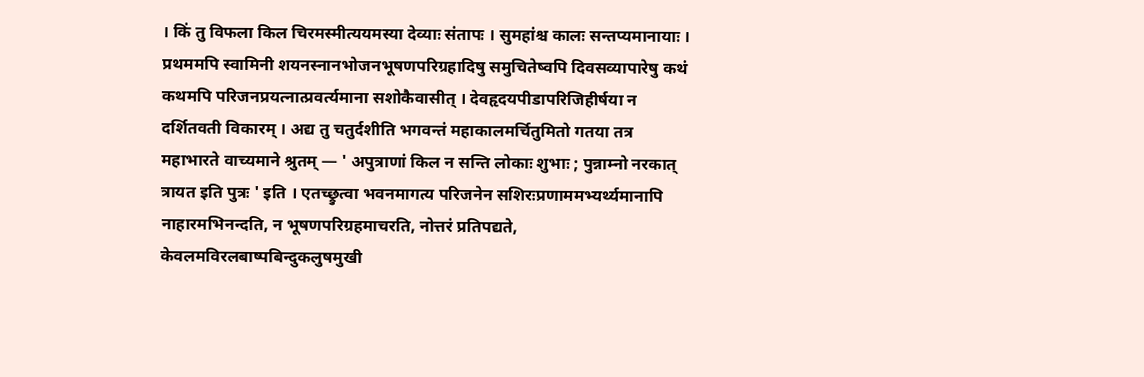। किं तु विफला किल चिरमस्मीत्ययमस्या देव्याः संतापः । सुमहांश्च कालः सन्तप्यमानायाः । प्रथममपि स्वामिनी शयनस्नानभोजनभूषणपरिग्रहादिषु समुचितेष्वपि दिवसव्यापारेषु कथं कथमपि परिजनप्रयत्नात्प्रवर्त्यमाना सशोकैवासीत् । देवहृदयपीडापरिजिहीर्षया न दर्शितवती विकारम् । अद्य तु चतुर्दशीति भगवन्तं महाकालमर्चितुमितो गतया तत्र महाभारते वाच्यमाने श्रुतम् — ' अपुत्राणां किल न सन्ति लोकाः शुभाः ; पुन्नाम्नो नरकात् त्रायत इति पुत्रः ' इति । एतच्छ्रुत्वा भवनमागत्य परिजनेन सशिरःप्रणाममभ्यर्थ्यमानापि नाहारमभिनन्दति, न भूषणपरिग्रहमाचरति, नोत्तरं प्रतिपद्यते, केवलमविरलबाष्पबिन्दुकलुषमुखी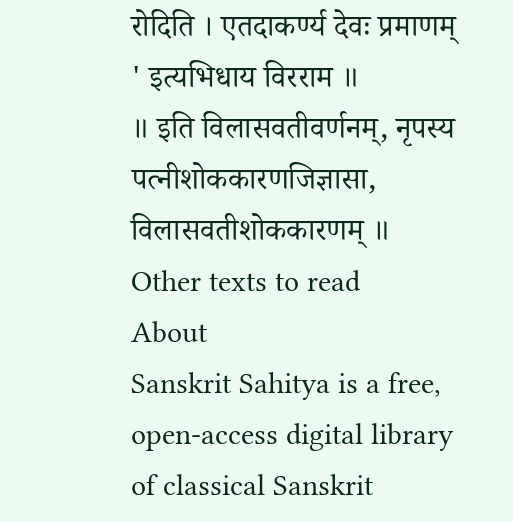रोदिति । एतदाकर्ण्य देवः प्रमाणम् ' इत्यभिधाय विरराम ॥
॥ इति विलासवतीवर्णनम्, नृपस्य पत्नीशोककारणजिज्ञासा, विलासवतीशोककारणम् ॥
Other texts to read
About
Sanskrit Sahitya is a free, open-access digital library of classical Sanskrit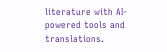literature with AI-powered tools and translations.